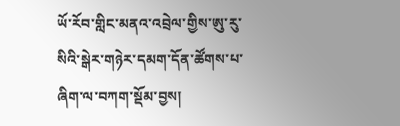ཡོ་རོབ་གླིང་མནའ་འབྲེལ་གྱིས་ཨུ་རུ་སིའི་སྒེར་གཉེར་དམག་དོན་ཚོགས་པ་ཞིག་ལ་བཀག་སྡོམ་བྱས།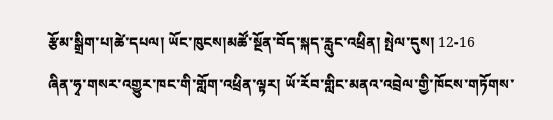རྩོམ་སྒྲིག་པ།ཚེ་དཔལ། ཡོང་ཁུངས།མཚོ་སྔོན་བོད་སྐད་རླུང་འཕྲིན། སྤེལ་དུས། 12-16
ཞིན་ཧྭ་གསར་འགྱུར་ཁང་གི་གློག་འཕྲིན་ལྟར། ཡོ་རོབ་གླིང་མནའ་འབྲེལ་གྱི་ཁོངས་གཏོགས་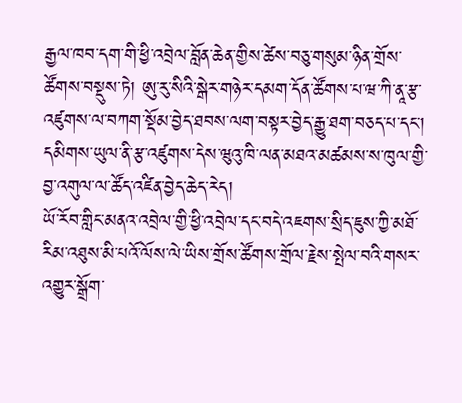རྒྱལ་ཁབ་དག་གི་ཕྱི་འབྲེལ་བློན་ཆེན་གྱིས་ཚེས་བཅུ་གསུམ་ཉིན་གྲོས་ཚོགས་བསྡུས་ཏེ། ཨུ་རུ་སིའི་སྒེར་གཉེར་དམག་དོན་ཚོགས་པ་ཝ་ཀི་ནཱ་རྩ་འཛུགས་ལ་བཀག་སྡོམ་བྱེད་ཐབས་ལག་བསྟར་བྱེད་རྒྱུ་ཐག་བཅད་པ་དང་། དམིགས་ཡུལ་ནི་རྩ་འཛུགས་དེས་ཝུའུ་ཁི་ལན་མཐའ་མཚམས་ས་ཁུལ་གྱི་བྱ་འགུལ་ལ་ཚོད་འཛིན་བྱེད་ཆེད་རེད།
ཡོ་རོབ་གླིང་མནའ་འབྲེལ་གྱི་ཕྱི་འབྲེལ་དང་བདེ་འཇགས་སྲིད་ཇུས་ཀྱི་མཐོ་རིམ་འཐུས་མི་པའོ་ལོས་ལེ་ཡིས་གྲོས་ཚོགས་གྲོལ་རྗེས་སྤེལ་བའི་གསར་འགྱུར་སྒྲོག་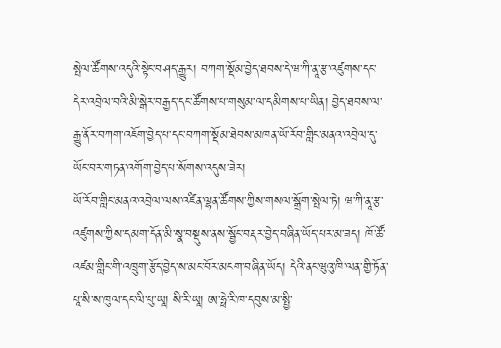སྤེལ་ཚོགས་འདུའི་སྟེང་བཤད་རྒྱུར། བཀག་སྡོམ་བྱེད་ཐབས་དེ་ཝ་ཀི་ནཱ་རྩ་འཛུགས་དང་དེར་འབྲེལ་བའི་མི་སྒེར་བརྒྱད་དང་ཚོགས་པ་གསུམ་ལ་དམིགས་པ་ཡིན། བྱེད་ཐབས་ལ་རྒྱུ་ནོར་བཀག་འཇོག་བྱེད་པ་དང་བཀག་སྡོམ་ཐེབས་མཁན་ཡོ་རོབ་གླིང་མནའ་འབྲེལ་དུ་ཡོང་བར་གཏན་འགོག་བྱེད་པ་སོགས་འདུས་ཟེར།
ཡོ་རོབ་གླིང་མནའ་འབྲེལ་ལས་འཛིན་ལྷན་ཚོགས་ཀྱིས་གསལ་སྒྲོག་སྤེལ་ཏེ། ཝ་ཀི་ནཱ་རྩ་འཛུགས་ཀྱིས་དམག་དོན་མི་སྣ་བསྡུས་ནས་སྦྱོང་བརྡར་བྱེད་བཞིན་ཡོད་པར་མ་ཟད། ཁོ་ཚོ་འཛམ་གླིང་གི་འཁྲུག་རྩོད་བྱེད་ས་མང་བོར་མངག་བཞིན་ཡོད། དེའི་ནང་ཝུའུ་ཁི་ལན་གྱི་ཏོན་པཱ་སི་ས་ཁུལ་དང་ལི་པུ་ཡཱ། སི་རི་ཡཱ། ཨ་ཧྥེ་རི་ཁ་དབུས་མ་སྤྱི་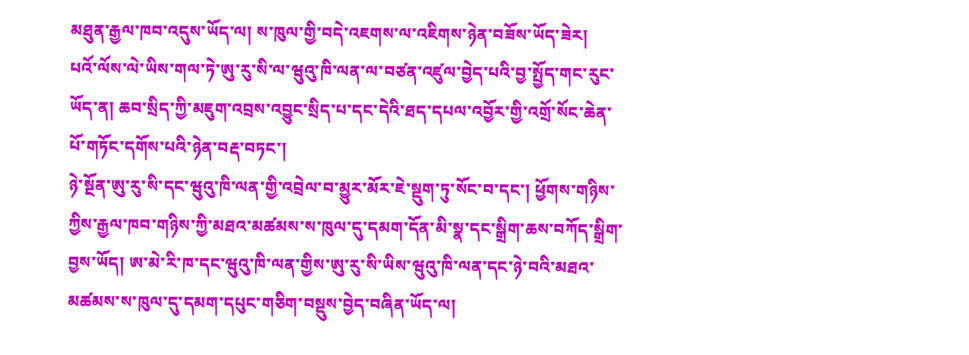མཐུན་རྒྱལ་ཁབ་འདུས་ཡོད་ལ། ས་ཁུལ་གྱི་བདེ་འཇགས་ལ་འཇིགས་ཉེན་བཟོས་ཡོད་ཟེར།
པའོ་ལོས་ལེ་ཡིས་གལ་ཏེ་ཨུ་རུ་སི་ལ་ཝུའུ་ཁི་ལན་ལ་བཙན་འཛུལ་བྱེད་པའི་བྱ་སྤྱོད་གང་རུང་ཡོད་ན། ཆབ་སྲིད་ཀྱི་མཇུག་འབྲས་འབྱུང་སྲིད་པ་དང་དེའི་ཐད་དཔལ་འབྱོར་གྱི་འགྲོ་སོང་ཆེན་པོ་གཏོང་དགོས་པའི་ཉེན་བརྡ་བཏང་།
ཉེ་སྔོན་ཨུ་རུ་སི་དང་ཝུའུ་ཁི་ལན་གྱི་འབྲེལ་བ་མྱུར་མོར་ཇེ་སྡུག་ཏུ་སོང་བ་དང་། ཕྱོགས་གཉིས་ཀྱིས་རྒྱལ་ཁབ་གཉིས་ཀྱི་མཐའ་མཚམས་ས་ཁུལ་དུ་དམག་དོན་མི་སྣ་དང་སྒྲིག་ཆས་བཀོད་སྒྲིག་བྱས་ཡོད། ཨ་མེ་རི་ཁ་དང་ཝུའུ་ཁི་ལན་གྱིས་ཨུ་རུ་སི་ཡིས་ཝུའུ་ཁི་ལན་དང་ཉེ་བའི་མཐའ་མཚམས་ས་ཁུལ་དུ་དམག་དཔུང་གཅིག་བསྡུས་བྱེད་བཞིན་ཡོད་ལ།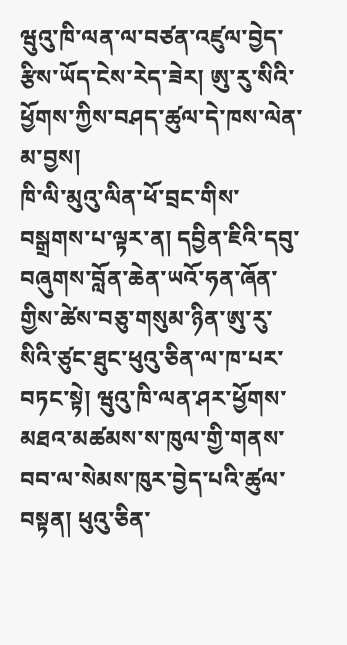ཝུའུ་ཁི་ལན་ལ་བཙན་འཛུལ་བྱེད་རྩིས་ཡོད་ངེས་རེད་ཟེར། ཨུ་རུ་སིའི་ཕྱོགས་ཀྱིས་བཤད་ཚུལ་དེ་ཁས་ལེན་མ་བྱས།
ཁི་ལི་མུའུ་ལིན་ཕོ་བྲང་གིས་བསྒྲགས་པ་ལྟར་ན། དབྱིན་ཇིའི་དབུ་བཞུགས་བློན་ཆེན་ཡའོ་ཧན་ཞོན་གྱིས་ཚེས་བཅུ་གསུམ་ཉིན་ཨུ་རུ་སིའི་ཙུང་ཐུང་ཕུའུ་ཅིན་ལ་ཁ་པར་བཏང་སྟེ། ཝུའུ་ཁི་ལན་ཤར་ཕྱོགས་མཐའ་མཚམས་ས་ཁུལ་གྱི་གནས་བབ་ལ་སེམས་ཁུར་བྱེད་པའི་ཚུལ་བསྟན། ཕུའུ་ཅིན་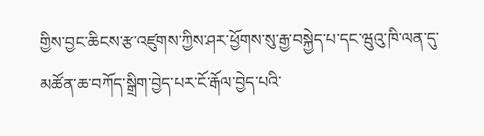གྱིས་བྱང་ཆིངས་རྩ་འཛུགས་ཀྱིས་ཤར་ཕྱོགས་སུ་རྒྱ་བསྐྱེད་པ་དང་ཝུའུ་ཁི་ལན་དུ་མཚོན་ཆ་བཀོད་སྒྲིག་བྱེད་པར་ངོ་རྒོལ་བྱེད་པའི་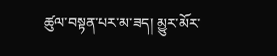ཚུལ་བསྟན་པར་མ་ཟད། མྱུར་མོར་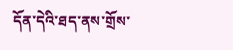དོན་དེའི་ཐད་ནས་གྲོས་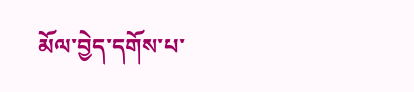མོལ་བྱེད་དགོས་པ་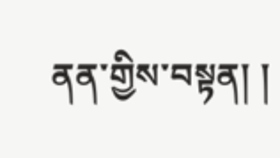ནན་གྱིས་བསྟན། །